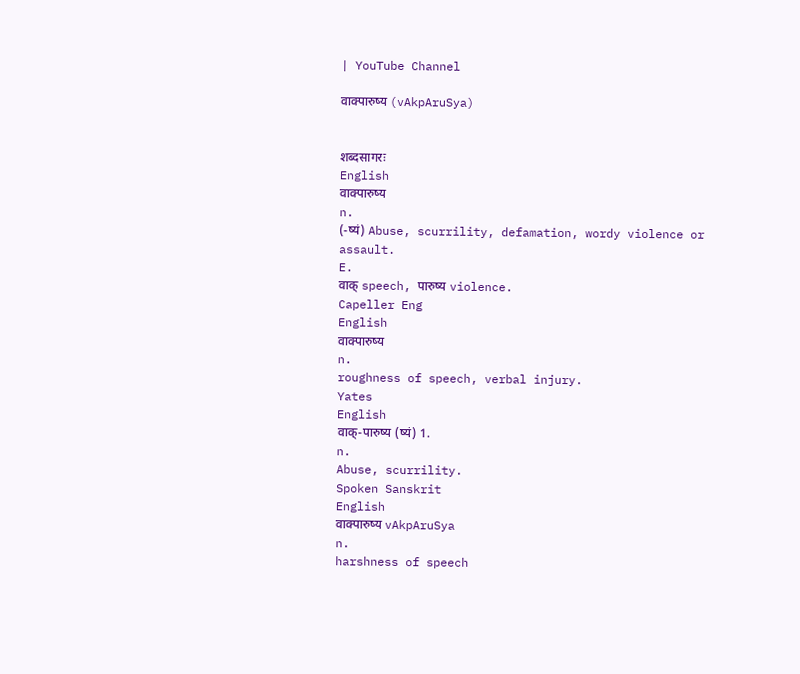| YouTube Channel

वाक्पारुष्य (vAkpAruSya)


शब्दसागरः
English
वाक्पारुष्य
n.
(-ष्यं) Abuse, scurrility, defamation, wordy violence or
assault.
E.
वाक् speech, पारुष्य violence.
Capeller Eng
English
वाक्पारुष्य
n.
roughness of speech, verbal injury.
Yates
English
वाक्-पारुष्य (ष्यं) 1.
n.
Abuse, scurrility.
Spoken Sanskrit
English
वाक्पारुष्य vAkpAruSya
n.
harshness of speech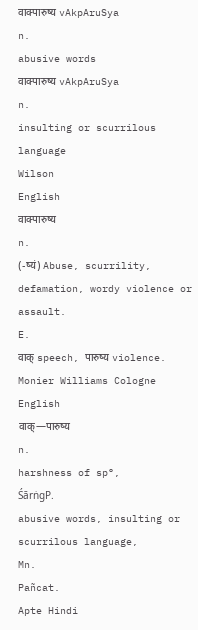वाक्पारुष्य vAkpAruSya
n.
abusive words
वाक्पारुष्य vAkpAruSya
n.
insulting or scurrilous language
Wilson
English
वाक्पारुष्य
n.
(-ष्यं) Abuse, scurrility, defamation, wordy violence or
assault.
E.
वाक् speech, पारुष्य violence.
Monier Williams Cologne
English
वाक्—पारुष्य
n.
harshness of sp°,
ŚārṅgP.
abusive words, insulting or scurrilous language,
Mn.
Pañcat.
Apte Hindi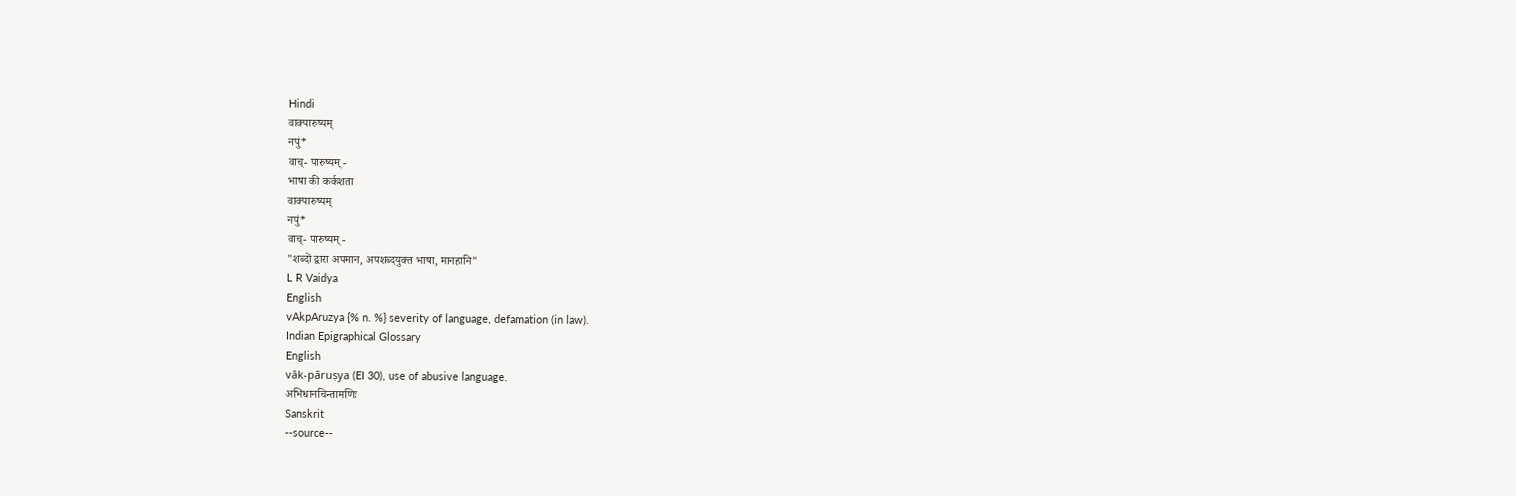Hindi
वाक्पारुष्यम्
नपुं*
वाच्- पारुष्यम् -
भाषा की कर्कशता
वाक्पारुष्यम्
नपुं*
वाच्- पारुष्यम् -
"शब्दों द्वारा अपमान, अपशब्दयुक्त भाषा, मानहानि"
L R Vaidya
English
vAkpAruzya {% n. %} severity of language, defamation (in law).
Indian Epigraphical Glossary
English
vāk-pāruṣya (EI 30), use of abusive language.
अभिधानचिन्तामणिः
Sanskrit
--source--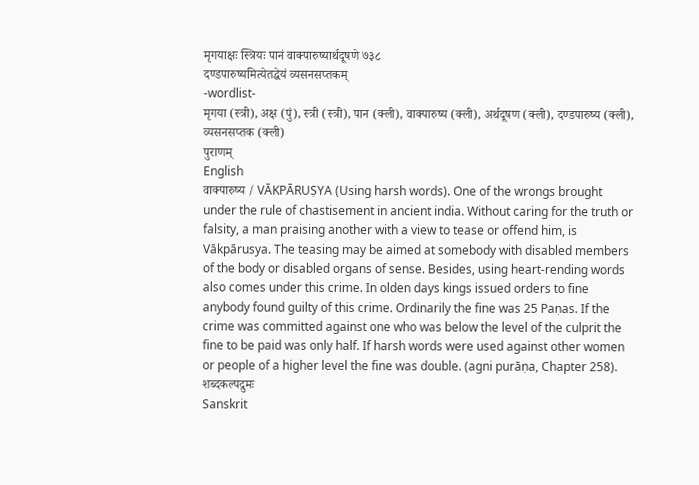मृगयाक्षः स्त्रियः पानं वाक्पारुष्यार्थदूषणे ७३८
दण्डपारुष्यमित्येतद्धेयं व्यसनसप्तकम्
-wordlist-
मृगया (स्त्री), अक्ष (पुं), स्त्री (स्त्री), पान (क्ली), वाक्पारुष्य (क्ली), अर्थदूषण (क्ली), दण्डपारुष्य (क्ली), व्यसनसप्तक (क्ली)
पुराणम्
English
वाक्पारुष्य / VĀKPĀRUṢYA (Using harsh words). One of the wrongs brought under the rule of chastisement in ancient india. Without caring for the truth or falsity, a man praising another with a view to tease or offend him, is Vākpārusya. The teasing may be aimed at somebody with disabled members of the body or disabled organs of sense. Besides, using heart-rending words also comes under this crime. In olden days kings issued orders to fine anybody found guilty of this crime. Ordinarily the fine was 25 Paṇas. If the crime was committed against one who was below the level of the culprit the fine to be paid was only half. If harsh words were used against other women or people of a higher level the fine was double. (agni purāṇa, Chapter 258).
शब्दकल्पद्रुमः
Sanskrit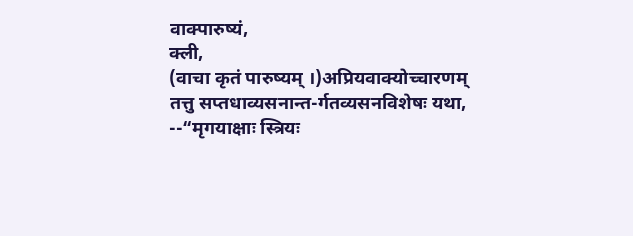वाक्पारुष्यं,
क्ली,
(वाचा कृतं पारुष्यम् ।)अप्रियवाक्योच्चारणम् तत्तु सप्तधाव्यसनान्त-र्गतव्यसनविशेषः यथा, --“मृगयाक्षाः स्त्रियः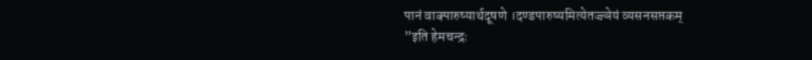पानं वाक्पारुष्यार्थदूषणे ।दण्डपारुष्यमित्येतज्ज्ञेयं व्यसनसप्तकम्
”इति हेमचन्द्रः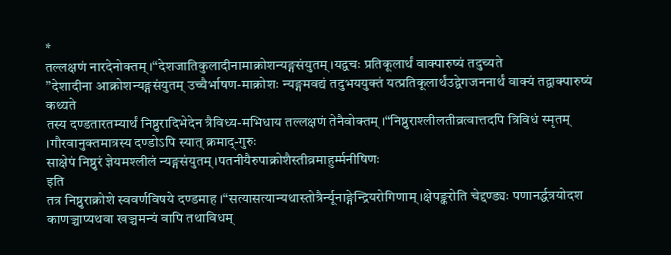*
तल्लक्षणं नारदेनोक्तम् ।“देशजातिकुलादीनामाक्रोशन्यङ्गसंयुतम् ।यद्वचः प्रतिकूलार्थं वाक्पारुष्यं तदुच्यते
”देशादीना आक्रोशन्यङ्गसंयुतम् उच्चैर्भाषण-माक्रोशः न्यङ्गमवद्यं तदुभययुक्तं यत्प्रतिकूलार्थंउद्वेगजननार्थं वाक्यं तद्वाक्पारुष्यं कथ्यते
तस्य दण्डतारतम्यार्थं निष्ठुरादिभेदेन त्रैविध्य-मभिधाय तल्लक्षणं तेनैवोक्तम् ।“निष्ठुराश्लीलतीव्रत्वात्तदपि त्रिविधं स्मृतम् ।गौरवानुक्तमात्रस्य दण्डोऽपि स्यात् क्रमाद्-गुरुः
साक्षेपं निष्ठुरं ज्ञेयमश्लीलं न्यङ्गसंयुतम् ।पतनीयैरुपाक्रोशैस्तीव्रमाहुर्म्मनीषिणः
इति
तत्र निष्ठुराक्रोशे स्ववर्णविषये दण्डमाह ।“सत्यासत्यान्यथास्तोत्रैर्न्यूनाङ्गेन्द्रियरोगिणाम् ।क्षेपङ्करोति चेद्दण्ड्यः पणानर्द्धत्रयोदश
काणञ्चाप्यथवा खञ्चमन्यं वापि तथाविधम्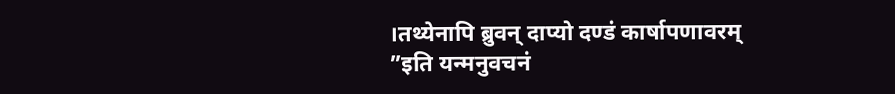।तथ्येनापि ब्रुवन् दाप्यो दण्डं कार्षापणावरम्
”इति यन्मनुवचनं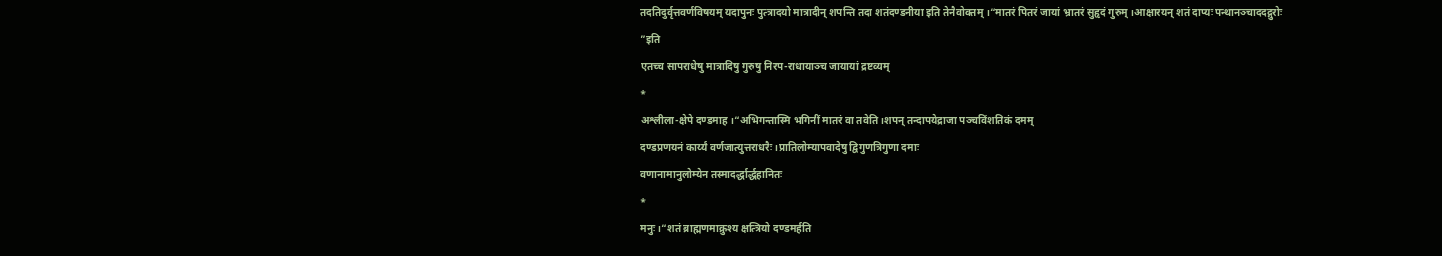तदतिदुर्वृत्तवर्णविषयम् यदापुनः पुत्त्रादयो मात्रादीन् शपन्ति तदा शतंदण्डनीया इति तेनैवोक्तम् ।“मातरं पितरं जायां भ्रातरं सुहृदं गुरुम् ।आक्षारयन् शतं दाप्यः पन्थानञ्चाददद्गुरोः
”इति
एतच्च सापराधेषु मात्रादिषु गुरुषु निरप-राधायाञ्च जायायां द्रष्टव्यम्
*
अश्लीला-क्षेपे दण्डमाह ।“अभिगन्तास्मि भगिनीं मातरं वा तवेति ।शपन् तन्दापयेद्राजा पञ्चविंशतिकं दमम्
दण्डप्रणयनं कार्य्यं वर्णजात्युत्तराधरैः ।प्रातिलोम्यापवादेषु द्विगुणत्रिगुणा दमाः
वणानामानुलोम्येन तस्मादर्द्धार्द्धहानितः
*
मनुः ।“शतं ब्राह्मणमाक्रुश्य क्षत्त्रियो दण्डमर्हति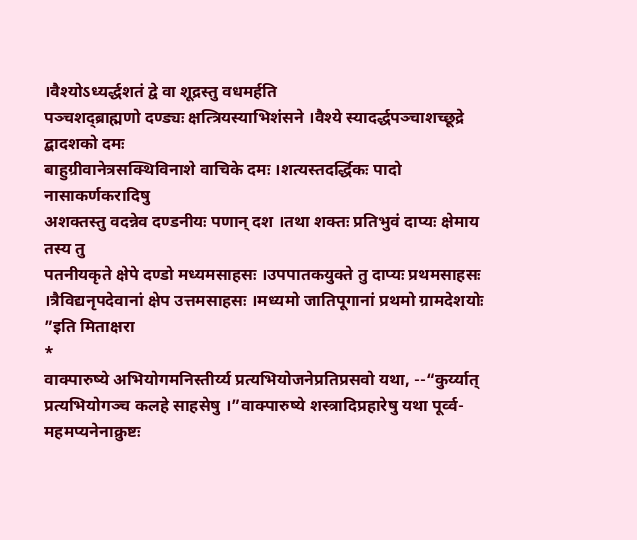।वैश्योऽध्यर्द्धशतं द्वे वा शूद्रस्तु वधमर्हति
पञ्चशद्ब्राह्मणो दण्ड्यः क्षत्त्रियस्याभिशंसने ।वैश्ये स्यादर्द्धपञ्चाशच्छूद्रे द्बादशको दमः
बाहुग्रीवानेत्रसक्थिविनाशे वाचिके दमः ।शत्यस्तदर्द्धिकः पादो नासाकर्णकरादिषु
अशक्तस्तु वदन्नेव दण्डनीयः पणान् दश ।तथा शक्तः प्रतिभुवं दाप्यः क्षेमाय तस्य तु
पतनीयकृते क्षेपे दण्डो मध्यमसाहसः ।उपपातकयुक्ते तु दाप्यः प्रथमसाहसः ।त्रैविद्यनृपदेवानां क्षेप उत्तमसाहसः ।मध्यमो जातिपूगानां प्रथमो ग्रामदेशयोः
”इति मिताक्षरा
*
वाक्पारुष्ये अभियोगमनिस्तीर्य्य प्रत्यभियोजनेप्रतिप्रसवो यथा, --“कुर्य्यात् प्रत्यभियोगञ्च कलहे साहसेषु ।”वाक्पारुष्ये शस्त्रादिप्रहारेषु यथा पूर्व्व-महमप्यनेनाक्रुष्टः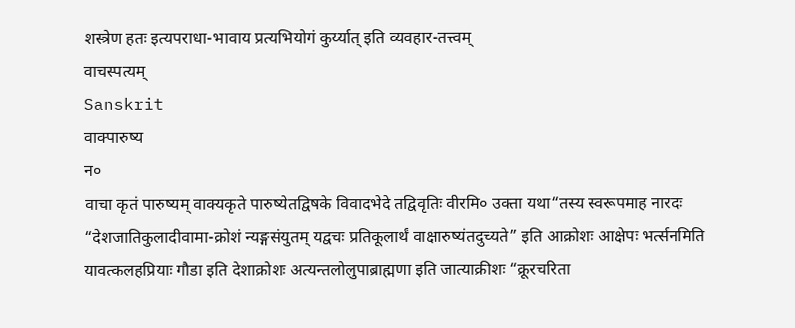शस्त्रेण हतः इत्यपराधा-भावाय प्रत्यभियोगं कुर्य्यात् इति व्यवहार-तत्त्वम्
वाचस्पत्यम्
Sanskrit
वाक्पारुष्य
न०
वाचा कृतं पारुष्यम् वाक्यकृते पारुष्येतद्विषके विवादभेदे तद्विवृतिः वीरमि० उक्ता यथा“तस्य स्वरूपमाह नारदः “देशजातिकुलादीवामा-क्रोशं न्यङ्गसंयुतम् यद्वचः प्रतिकूलार्थं वाक्षारुष्यंतदुच्यते” इति आक्रोशः आक्षेपः भर्त्सनमिति यावत्कलहप्रियाः गौडा इति देशाक्रोशः अत्यन्तलोलुपाब्राह्मणा इति जात्याक्रीशः “क्रूरचरिता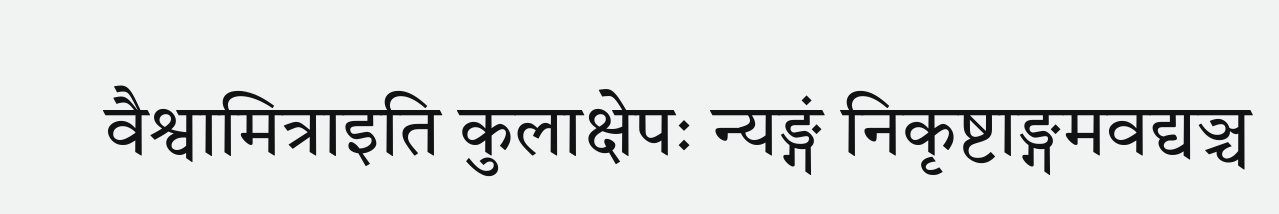वैश्वामित्राइति कुलाक्षेपः न्यङ्गं निकृष्टाङ्गमवद्यञ्च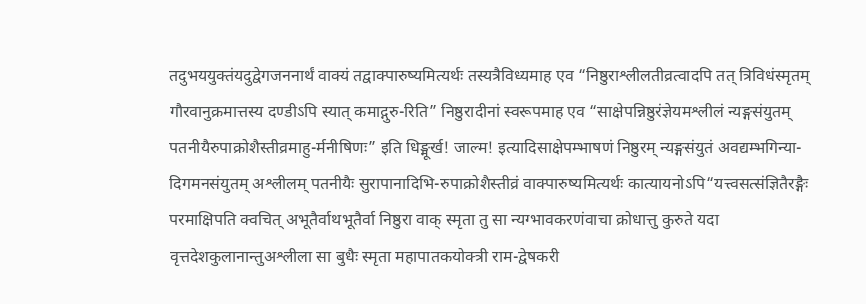तदुभययुक्तंयदुद्वेगजननार्थं वाक्यं तद्वाक्पारुष्यमित्यर्थः तस्यत्रैविध्यमाह एव “निष्ठुराश्लीलतीव्रत्वादपि तत् त्रिविधंस्मृतम् गौरवानुक्रमात्तस्य दण्डीऽपि स्यात् कमाद्गुरु-रिति” निष्ठुरादीनां स्वरूपमाह एव “साक्षेपन्निष्ठुरंज्ञेयमश्लीलं न्यङ्गसंयुतम् पतनीयैरुपाक्रोशैस्तीव्रमाहु-र्मनीषिणः” इति धिङ्मूर्ख! जाल्म! इत्यादिसाक्षेपम्भाषणं निष्ठुरम् न्यङ्गसंयुतं अवद्यम्भगिन्या-दिगमनसंयुतम् अश्लीलम् पतनीयैः सुरापानादिभि-रुपाक्रोशैस्तीव्रं वाक्पारुष्यमित्यर्थः कात्यायनोऽपि“यत्त्वसत्संज्ञितैरङ्गैः परमाक्षिपति क्वचित् अभूतैर्वाथभूतैर्वा निष्ठुरा वाक् स्मृता तु सा न्यग्भावकरणंवाचा क्रोधात्तु कुरुते यदा वृत्तदेशकुलानान्तुअश्लीला सा बुधैः स्मृता महापातकयोक्त्री राम-द्वेषकरी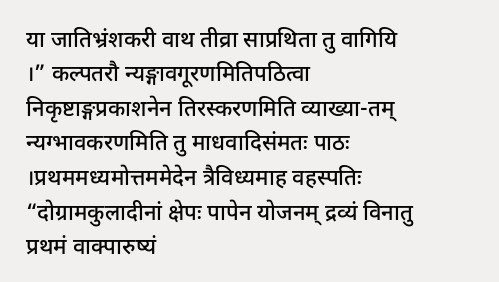या जातिभ्रंशकरी वाथ तीव्रा साप्रथिता तु वागियि ।” कल्पतरौ न्यङ्गावगूरणमितिपठित्वा निकृष्टाङ्गप्रकाशनेन तिरस्करणमिति व्याख्या-तम् न्यग्भावकरणमिति तु माधवादिसंमतः पाठः ।प्रथममध्यमोत्तममेदेन त्रैविध्यमाह वहस्पतिः “दोग्रामकुलादीनां क्षेपः पापेन योजनम् द्रव्यं विनातु प्रथमं वाक्पारुष्यं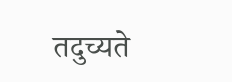तदुच्यते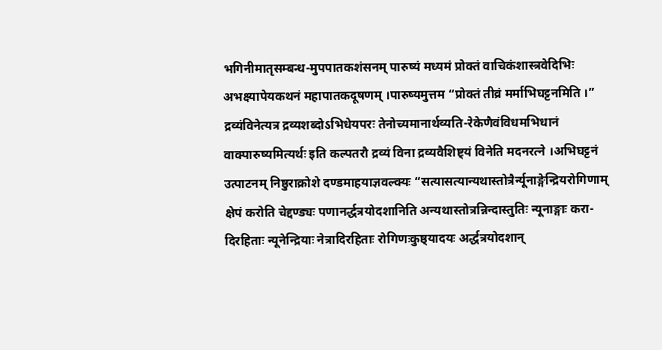भगिनीमातृसम्बन्ध-मुपपातकशंसनम् पारुष्यं मध्यमं प्रोक्तं वाचिकंशास्त्रवेदिभिः अभक्ष्यापेयकथनं महापातकदूषणम् ।पारुष्यमुत्तम “प्रोक्तं तीव्रं मर्माभिघट्टनमिति ।” द्रव्यंविनेत्यत्र द्रव्यशब्दोऽभिधेयपरः तेनोच्यमानार्थव्यति-रेकेणैवंविधमभिधानं वाक्पारुष्यमित्यर्थः इति कल्पतरौ द्रव्यं विना द्रव्यवैशिष्ट्यं विनेति मदनरत्ने ।अभिघट्टनं उत्पाटनम् निष्ठुराक्रोशे दण्डमाहयाज्ञवल्क्यः “सत्यासत्यान्यथास्तोत्रैर्न्यूनाङ्गेन्द्रियरोगिणाम् क्षेपं करोति चेद्दण्ड्यः पणानर्द्धत्रयोदशानिति अन्यथास्तोत्रन्निन्दास्तुतिः न्यूनाङ्गाः करा-दिरहिताः न्यूनेन्द्रियाः नेत्रादिरहिताः रोगिणःकुष्ठ्यादयः अर्द्धत्रयोदशान्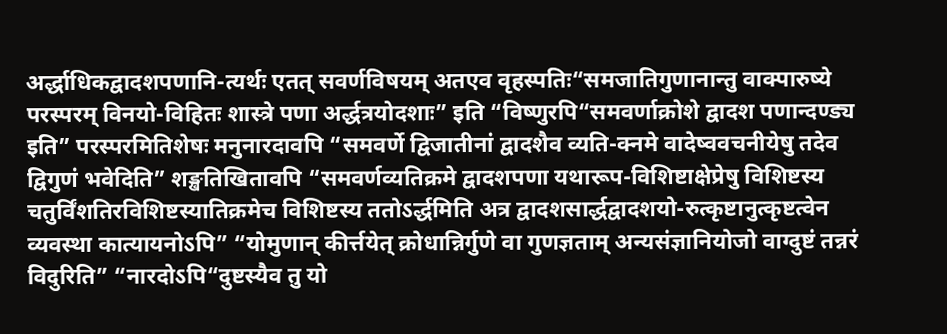अर्द्धाधिकद्वादशपणानि-त्यर्थः एतत् सवर्णविषयम् अतएव वृहस्पतिः“समजातिगुणानान्तु वाक्पारुष्ये परस्परम् विनयो-विहितः शास्त्रे पणा अर्द्धत्रयोदशाः” इति “विष्णुरपि“समवर्णाक्रोशे द्वादश पणान्दण्ड्य इति” परस्परमितिशेषः मनुनारदावपि “समवर्णे द्विजातीनां द्वादशैव व्यति-क्नमे वादेष्ववचनीयेषु तदेव द्विगुणं भवेदिति” शङ्खतिखितावपि “समवर्णव्यतिक्रमे द्वादशपणा यथारूप-विशिष्टाक्षेप्रेषु विशिष्टस्य चतुर्विंशतिरविशिष्टस्यातिक्रमेच विशिष्टस्य ततोऽर्द्धमिति अत्र द्वादशसार्द्धद्वादशयो-रुत्कृष्टानुत्कृष्टत्वेन व्यवस्था कात्यायनोऽपि” “योमुणान् कीर्त्तयेत् क्रोधान्निर्गुणे वा गुणज्ञताम् अन्यसंज्ञानियोजो वाग्दुष्टं तन्नरं विदुरिति” “नारदोऽपि“दुष्टस्यैव तु यो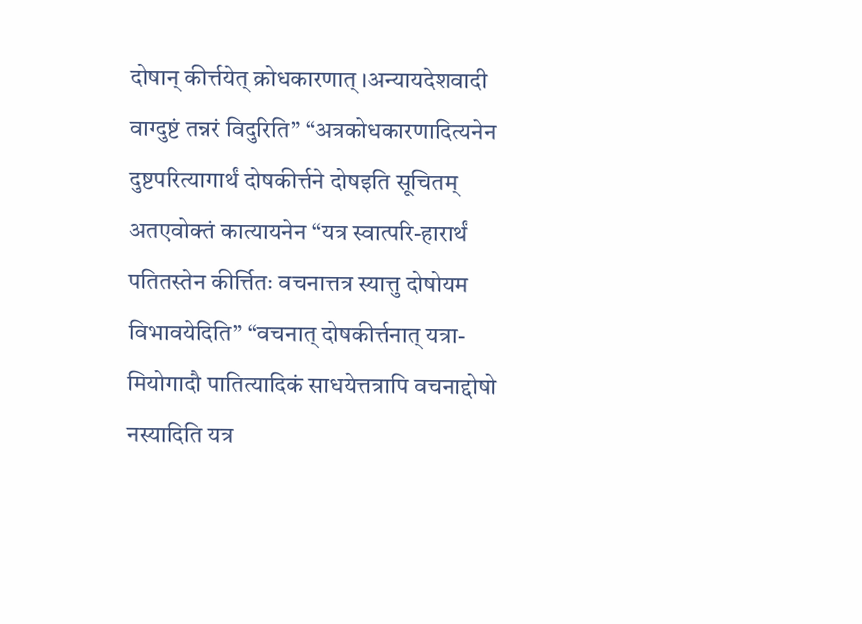दोषान् कीर्त्तयेत् क्रोधकारणात् ।अन्यायदेशवादी वाग्दुष्टं तन्नरं विदुरिति” “अत्रकोधकारणादित्यनेन दुष्टपरित्यागार्थं दोषकीर्त्तने दोषइति सूचितम् अतएवोक्तं कात्यायनेन “यत्र स्वात्परि-हारार्थं पतितस्तेन कीर्त्तितः वचनात्तत्र स्यात्तु दोषोयम विभावयेदिति” “वचनात् दोषकीर्त्तनात् यत्रा-मियोगादौ पातित्यादिकं साधयेत्तत्रापि वचनाद्दोषो नस्यादिति यत्र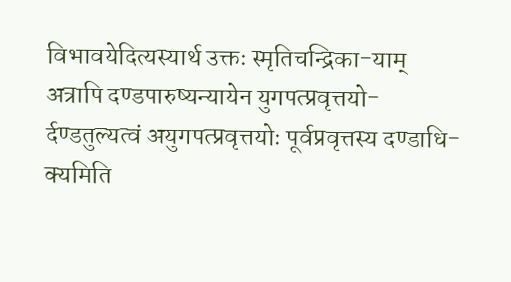विभावयेदित्यस्यार्थ उक्तः स्मृतिचन्द्रिका-याम् अत्रापि दण्डपारुष्यन्यायेन युगपत्प्रवृत्तयो-र्दण्डतुल्यत्वं अयुगपत्प्रवृत्तयोः पूर्वप्रवृत्तस्य दण्डाधि-क्यमिति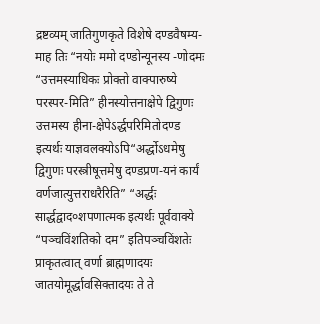द्रष्टव्यम् जातिगुणकृते विशेषे दण्डवैषम्य-माह तिः “नयोः ममो दण्डोन्यूनस्य -णोदमः “उत्तमस्याधिकः प्रोक्तो वाक्पारुष्ये परस्पर-मिति” हीनस्योत्तनाक्षेपे द्विगुणः उत्तमस्य हीना-क्षेपेऽर्द्धपरिमितोदण्ड इत्यर्थः याज्ञवलक्योऽपि“अर्द्धोऽधमेषु द्विगुणः परस्त्रीषूत्तमेषु दण्डप्रण-यनं कार्यं वर्णजात्युत्तराधरैरिति” “अर्द्धः सार्द्धद्वाद०शपणात्मक इत्यर्थः पूर्ववाक्ये “पञ्चविंशतिको दम” इतिपञ्चविंशतेः प्राकृतत्वात् वर्णा ब्राह्मणादयः जातयोमूर्द्धावसिक्तादयः ते ते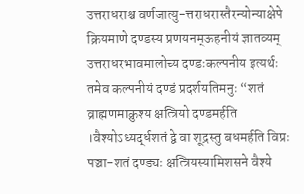उत्तराधराश्च वर्णजात्यु-त्तराधरास्तैरन्योन्याक्षेपे क्रियमाणे दण्डस्य प्रणयनम्ऊहनीयं ज्ञातव्यम् उत्तराधरभावमालोच्य दण्डःकल्पनीय इत्यर्थः तमेव कल्पनीयं दण्डं प्रदर्शयतिमनुः “शतं व्राह्मणमाक्रुश्य क्षत्त्रियो दण्डमर्हति ।वैश्योऽध्यर्द्धशतं द्वे वा शूद्रस्तु बधमर्हति विप्रः पञ्चा-शतं दण्ड्यः क्षत्त्रियस्यामिशसने वैश्ये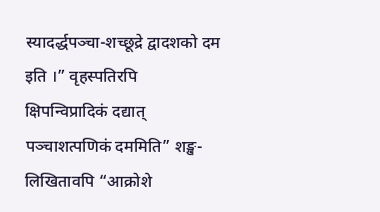स्यादर्द्धपञ्चा-शच्छूद्रे द्वादशको दम इति ।” वृहस्पतिरपि क्षिपन्विप्रादिकं दद्यात् पञ्चाशत्पणिकं दममिति” शङ्ख-लिखितावपि “आक्रोशे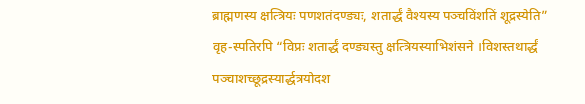ब्राह्मणस्य क्षत्त्रियः पणशतंदण्ड्यः, शतार्द्धं वैश्यस्य पञ्चविंशतिं शूद्रस्येति” वृह-स्पतिरपि “विप्रः शतार्द्धं दण्ड्यस्तु क्षत्त्रियस्याभिशंसने ।विशस्तथार्द्धं पञ्चाशच्छूद्रस्यार्द्धत्रयोदश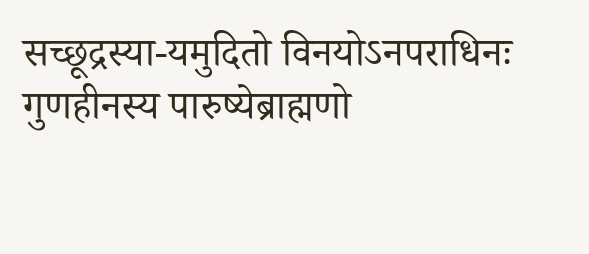सच्छूद्रस्या-यमुदितो विनयोऽनपराधिनः गुणहीनस्य पारुष्येब्राह्मणो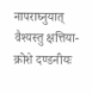नापराघ्नुयात् वैश्यस्तु क्षत्तिया-क्रोशे दण्डनीयः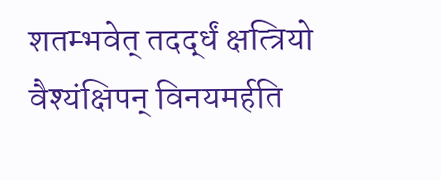शतम्भवेत् तदर्द्धं क्षत्त्रियो वैश्यंक्षिपन् विनयमर्हति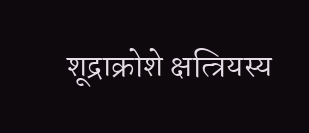शूद्राक्रोशे क्षत्त्रियस्य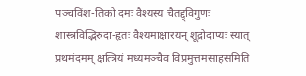पञ्चविंश-तिको दमः वैश्यस्य चैतद्द्विगुणः शास्त्रविद्भिरुदा-हृतः वैश्यमाक्षारयन् शूद्रोदाप्यः स्यात् प्रथमंदमम् क्षत्त्रियं मध्यमञ्चैव विप्रमुत्तमसाहसमिति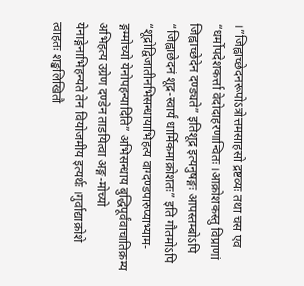।”जिह्वाच्छेदनरूपोऽत्रोत्तमसाहसो द्रष्टव्यः तथा चस एव “धर्मोपदेशकर्त्ता वेदोदाहरणान्वितः ।आक्रोशकस्तु विप्राणां जिह्वाच्छेदेन दण्ड्यते” इतिशूद्र इत्यनुषङ्गः आपस्तम्बोऽपि “जिह्वाछेदनं शूद्र-स्वार्यं धार्मिकमाक्रोशतः” इति गौतमोऽपि “शूद्रोद्विजातीनभिसन्धायाभिहत्य वाग्दण्डपारुप्याभ्याम-ङ्गम्मोच्यो येनोपहन्यादिति” अभिसन्धाय बुद्धिपूर्वंवाचातिक्रम्य अभिहत्य उग्रेण दण्डेन ताडयित्वा अङ्ग-मोच्यो येनाङ्गेनाभिहन्यते तेन वियोजमीय इत्यर्थः ।गुर्वाद्याक्रोशे त्वाहतः शङ्खलिखितौ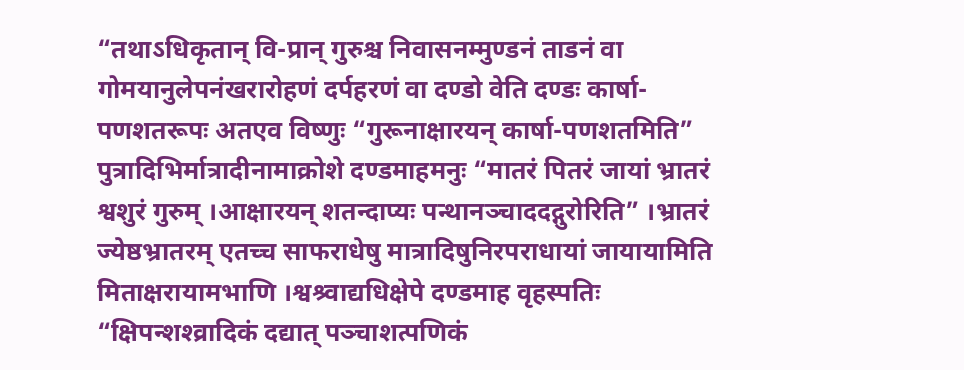“तथाऽधिकृतान् वि-प्रान् गुरुश्च निवासनम्मुण्डनं ताडनं वा गोमयानुलेपनंखरारोहणं दर्पहरणं वा दण्डो वेति दण्डः कार्षा-पणशतरूपः अतएव विष्णुः “गुरूनाक्षारयन् कार्षा-पणशतमिति” पुत्रादिभिर्मात्रादीनामाक्रोशे दण्डमाहमनुः “मातरं पितरं जायां भ्रातरं श्वशुरं गुरुम् ।आक्षारयन् शतन्दाप्यः पन्थानञ्चाददद्गुरोरिति” ।भ्रातरं ज्येष्ठभ्रातरम् एतच्च साफराधेषु मात्रादिषुनिरपराधायां जायायामिति मिताक्षरायामभाणि ।श्वश्र्वाद्यधिक्षेपे दण्डमाह वृहस्पतिः “क्षिपन्शश्व्रादिकं दद्यात् पञ्चाशत्पणिकं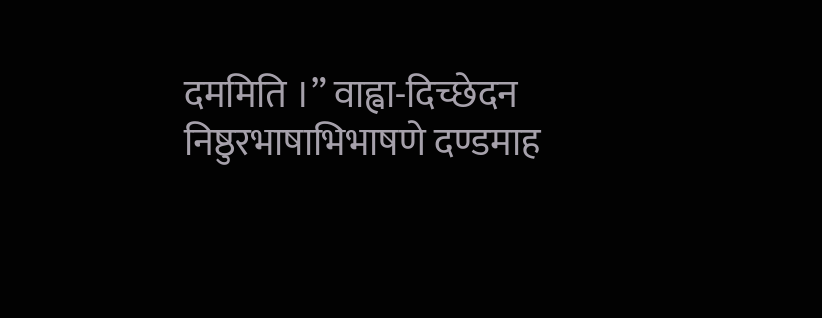दममिति ।” वाह्वा-दिच्छेदन निष्ठुरभाषाभिभाषणे दण्डमाह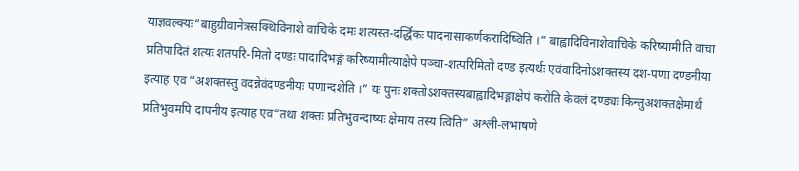याज्ञवल्क्यः“बाहुग्रीवानेत्रसक्थिविनाशे वाचिके दमः शत्यस्त-दर्द्धिकः पादनासाकर्णकरादिष्विति ।” बाह्वादिविनाशेवाचिके करिष्यामीति वाचा प्रतिपादितं शत्यः शतपरि-मितो दण्डः पादादिभङ्गं करिष्यामीत्याक्षेपे पञ्चा-शत्परिमितो दण्ड इत्यर्थः एवंवादिनोऽशक्तस्य दश-पणा दण्डनीया इत्याह एव “अशक्तस्तु वदन्नेवंदण्डनीयः पणान्दशेति ।” यः पुनः शक्तोऽशक्तस्यबाह्वादिभङ्गाक्षेपं करोति केवलं दण्ड्यः किन्तुअशक्तक्षेमार्थं प्रतिभुवमपि दापनीय इत्याह एव“तथा शक्तः प्रतिभुवन्दाष्यः क्षेमाय तस्य त्विति” अश्ली-लभाषणे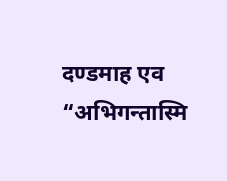दण्डमाह एव “अभिगन्तास्मि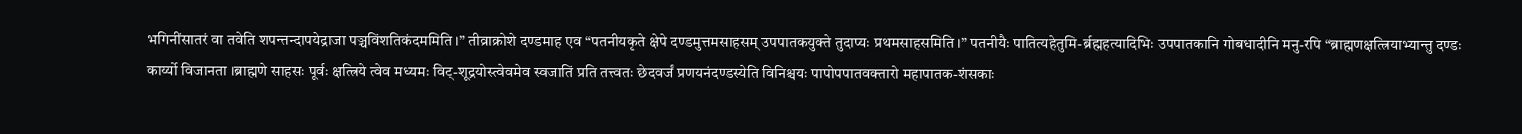भगिनींसातरं वा तवेति शपन्तन्दापयेद्राजा पञ्चविंशतिकंदममिति ।” तीव्राक्रोशे दण्डमाह एव “पतनीयकृते क्षेपे दण्डमुत्तमसाहसम् उपपातकयुक्ते तुदाप्यः प्रथमसाहसमिति ।” पतनीयैः पातित्यहेतुमि-र्ब्रह्महत्यादिभिः उपपातकानि गोबधादीनि मनु-रपि “ब्राह्मणक्षत्त्रियाभ्यान्तु दण्डः कार्य्यो विजानता ।ब्राह्मणे साहसः पूर्वः क्षत्त्रिये त्वेव मध्यमः विट्-शूद्रयोस्त्वेवमेव स्वजातिं प्रति तत्त्वतः छेदवर्जं प्रणयनंदण्डस्येति विनिश्चयः पापोपपातवक्तारो महापातक-शंसकाः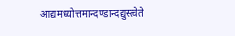आद्यमध्योत्तमान्दण्डान्दद्युस्त्वेते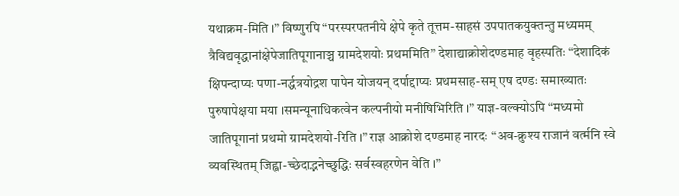यथाक्रम-मिति ।” विष्णुरपि “परस्परपतनीये क्षेपे कृते तूत्तम-साहसं उपपातकयुक्तन्तु मध्यमम् त्रैविद्यवृद्धानांक्षेपेजातिपूगानाञ्च ग्रामदेशयोः प्रथममिति” देशाद्याक्रोशेदण्डमाह वृहस्पतिः “देशादिकं क्षिपन्दाप्यः पणा-नर्द्धत्रयोद्रश पापेन योजयन् दर्पाद्दाप्यः प्रथमसाह-सम् एष दण्डः समाख्यातः पुरुषापेक्षया मया ।समन्यूनाधिकत्वेन कल्पनीयो मनीषिभिरिति ।” याज्ञ-वल्क्योऽपि “मध्यमो जातिपूगानां प्रथमो ग्रामदेशयो-रिति ।” राज्ञ आक्रोशे दण्डमाह नारदः “अव-क्रुश्य राजानं वर्त्मनि स्वे व्यवस्थितम् जिह्वा-च्छेदाद्भनेच्छुद्धिः सर्वस्वहरणेन वेति ।”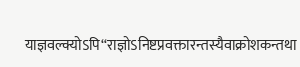याज्ञवल्क्योऽपि“राज्ञोऽनिष्टप्रवक्तारन्तस्यैवाक्रोशकन्तथा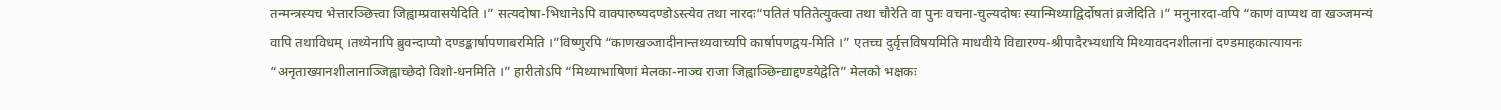तन्मन्त्रस्यच भेत्तारञ्छित्त्वा जिह्वाम्प्रवासयेदिति ।” सत्यदोषा-भिधानेऽपि वाक्पारुष्यदण्डोऽस्त्येव तथा नारदः“पतितं पतितेत्युक्त्वा तथा चौरेति वा पुनः वचना-चुल्यदोषः स्यान्मिथ्याद्विर्दोषतां व्रजेदिति ।” मनुनारदा-वपि “काणं वाप्यथ वा खञ्जमन्यं वापि तथाविधम् ।तथ्येनापि ब्रुवन्दाप्यो दण्डङ्कार्षापणाबरमिति ।”विष्णुरपि “काणखञ्जादीनान्तथ्यवाच्यपि कार्षापणद्वय-मिति ।” एतच्च दुर्वृत्तविषयमिति माधवीये विद्यारण्य-श्रीपादैरभ्यधायि मिथ्यावदनशीलानां दण्डमाहकात्यायनः “अनृताख्यानशीलानाञ्जिह्वाच्छेदो विशो-धनमिति ।” हारीतोऽपि “मिथ्याभाषिणां मेलका-नाञ्च राजा जिह्वाञ्छिन्द्याद्दण्डयेद्वेति” मेलको भक्षकः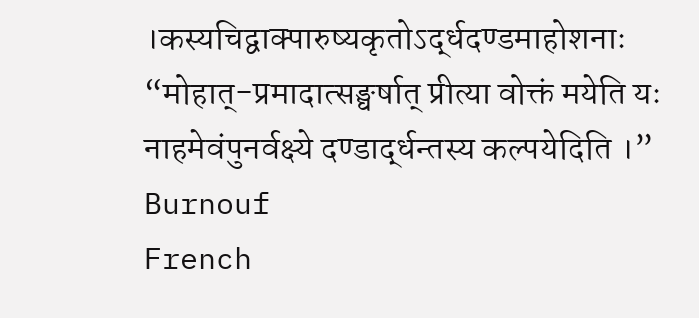।कस्यचिद्वाक्पारुष्यकृतोऽर्द्धदण्डमाहोशनाः “मोहात्-प्रमादात्सङ्घर्षात् प्रीत्या वोक्तं मयेति यः नाहमेवंपुनर्वक्ष्ये दण्डार्द्धन्तस्य कल्पयेदिति ।”
Burnouf
French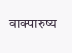वाक्पारुष्य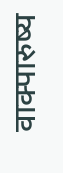वाक्पारुष्य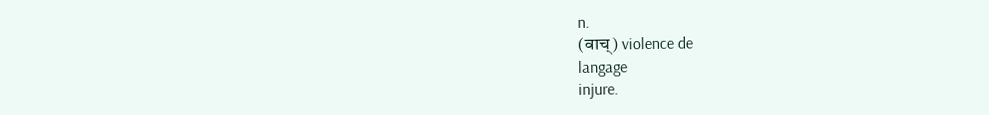n.
(वाच्) violence de
langage
injure.